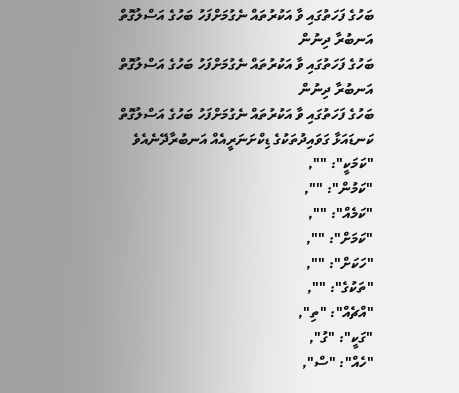ބަހުގެ ފަހަތުގައި ވާ އަކުރުތައް ނެގުމަށްފަހު ބަހުގެ އަސްލުގޮތް އަނބުރާ ދިނުން
ބަހުގެ ފަހަތުގައި ވާ އަކުރުތައް ނެގުމަށްފަހު ބަހުގެ އަސްލުގޮތް އަނބުރާ ދިނުން
ބަހުގެ ފަހަތުގައި ވާ އަކުރުތައް ނެގުމަށްފަހު ބަހުގެ އަސްލުގޮތް ކަނޑައަޅާ ގަވައިދުތަކުގެ ޑިކްށަނަރީއެއް އަނބުރާދޭނެއެވެ
"ކަމަކީ": "",
"ކަމުން": "",
"ކަމެއް": "",
"ކަމަށް": "",
"ހަކަށް": "",
"ތަކުގެ": "",
"އްޗެއް": "ތި",
"ގަކީ": "ގު",
"ހެއް": "ސް",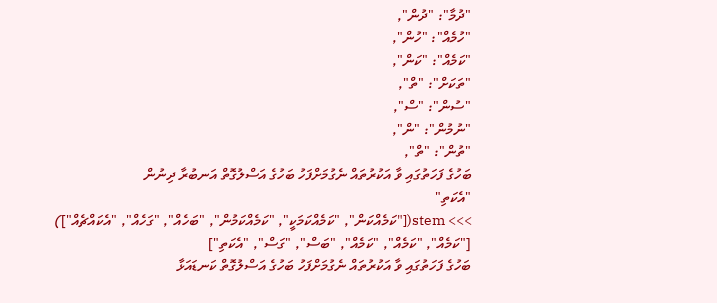"ދުމާ": "ދުން",
"ހުމެއް": "ހުން",
"ކަމެއް": "ކަން",
"ތަކަށް": "ތް",
"ސުން": "ސް",
"ނުމުން": "ން",
"ތުން": "ތް",
ބަހުގެ ފަހަތުގައި ވާ އަކުރުތައް ނެގުމަށްފަހު ބަހުގެ އަސްލުގޮތް އަނބުރާ ދިނުން
"އެކަތި"
>>> stem(["ކަމެއްކަން", "ކަމެއްކަމަކީ", "ކަމެއްކަމުން", "ބަހެއް", "ގަހެއް", "އެކައްޗެއް"])
["ކަމެއް", "ކަމެއް", "ކަމެއް", "ބަސް", "ގަސް", "އެކަތި"]
ބަހުގެ ފަހަތުގައި ވާ އަކުރުތައް ނެގުމަށްފަހު ބަހުގެ އަސްލުގޮތް ކަނޑައަޅާ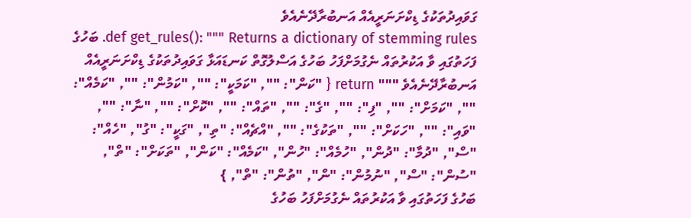ގަވައިދުތަކުގެ ޑިކްށަނަރީއެއް އަނބުރާދޭނެއެވެ
def get_rules(): """ Returns a dictionary of stemming rules. ބަހުގެ ފަހަތުގައި ވާ އަކުރުތައް ނެގުމަށްފަހު ބަހުގެ އަސްލުގޮތް ކަނޑައަޅާ ގަވައިދުތަކުގެ ޑިކްށަނަރީއެއް އަނބުރާދޭނެއެވެ """ return { "ކަން": "", "ކަމަކީ": "", "ކަމުން": "", "ކަމެއް": "", "ކަމަށް": "", "ފި": "", "ގެ": "", "ތައް": "", "ކޮށް": "", "ނާ": "", "ވައި": "", "ހަކަށް": "", "ތަކުގެ": "", "އްޗެއް": "ތި", "ގަކީ": "ގު", "ހެއް": "ސް", "ދުމާ": "ދުން", "ހުމެއް": "ހުން", "ކަމެއް": "ކަން", "ތަކަށް": "ތް", "ސުން": "ސް", "ނުމުން": "ން", "ތުން": "ތް", }
ބަހުގެ ފަހަތުގައި ވާ އަކުރުތައް ނެގުމަށްފަހު ބަހުގެ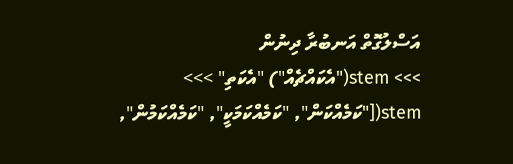އަސްލުގޮތް އަނބުރާ ދިނުން
>>> stem("އެކައްޗެއް") "އެކަތި" >>> stem(["ކަމެއްކަން", "ކަމެއްކަމަކީ", "ކަމެއްކަމުން",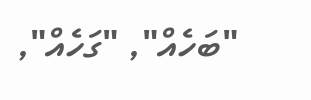"ބަހެއް", "ގަހެއް",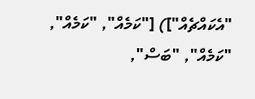"އެކައްޗެއް"]) ["ކަމެއް", "ކަމެއް", "ކަމެއް", "ބަސް",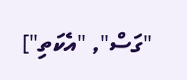"ގަސް", "އެކަތި"]